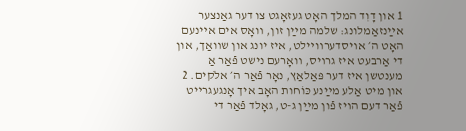1 און דָוִד המלך האָט געזאָגט צו דער גאַנצער אײַנזאַמלונג: שלמה מײַן זון, װאָס אים אײנעם האָט ה׳ אױסדערװײלט, איז יונג און שװאַך, און די אַרבעט איז גרױס, װאָרעם נישט פֿאַר אַ מענטשן איז דער פּאַלאַץ, נאָר פֿאַר ה׳ אלֹקים. 2 און מיט אַלע מײַנע כּוֹחות האָב איך אָנגעגרײט פֿאַר דעם הױז פֿון מײַן ג-ט, גאָלד פֿאַר די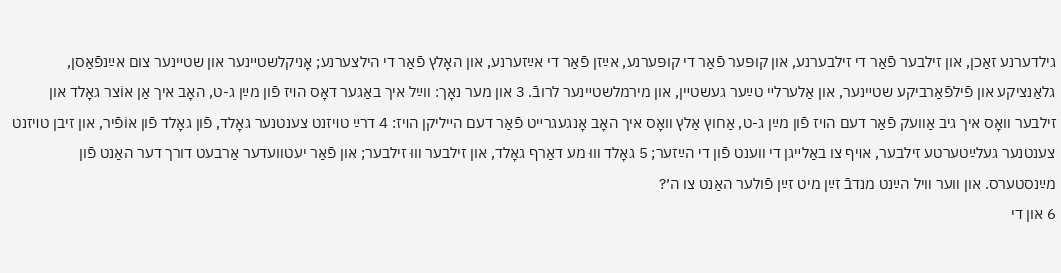גילדערנע זאַכן, און זילבער פֿאַר די זילבערנע, און קופּער פֿאַר די קופּערנע, אײַזן פֿאַר די אײַזערנע, און האָלץ פֿאַר די הילצערנע; אָניקלשטײנער און שטײנער צום אײַנפֿאַסן, גלאַנציקע און פֿילפֿאַרביקע שטײנער, און אַלערלײ טײַער געשטײן, און מירמלשטײנער לרובֿ. 3 און מער נאָך: װײַל איך באַגער דאָס הױז פֿון מײַן ג-ט, האָב איך אַן אוֹצר גאָלד און זילבער װאָס איך גיב אַװעק פֿאַר דעם הױז פֿון מײַן ג-ט, אַחוץ אַלץ װאָס איך האָב אָנגעגרײט פֿאַר דעם הײליקן הױז: 4 דרײַ טױזנט צענטנער גאָלד, פֿון גאָלד פֿון אוֹפֿיר, און זיבן טױזנט צענטנער געלײַטערטע זילבער, אױף צו באַלײגן די װענט פֿון די הײַזער; 5 גאָלד װוּ מע דאַרף גאָלד, און זילבער װוּ זילבער; און פֿאַר יעטװעדער אַרבעט דורך דער האַנט פֿון מײַנסטערס. און װער װיל הײַנט מנדבֿ זײַן מיט זײַן פֿולער האַנט צו ה׳?
6 און די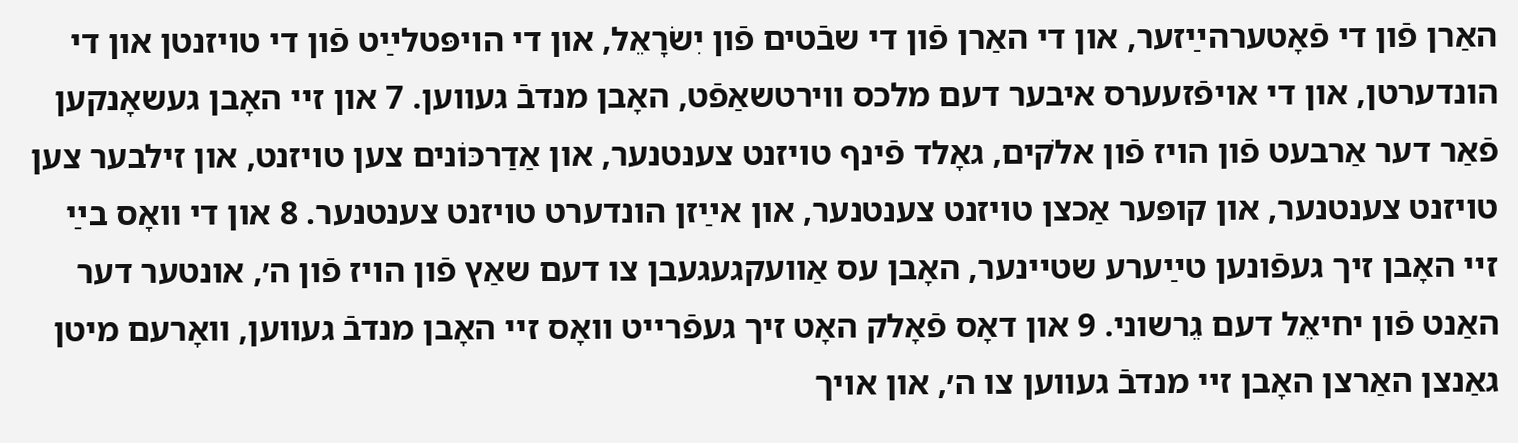האַרן פֿון די פֿאָטערהײַזער, און די האַרן פֿון די שבֿטים פֿון יִשׂרָאֵל, און די הױפּטלײַט פֿון די טױזנטן און די הונדערטן, און די אױפֿזעערס איבער דעם מלכס װירטשאַפֿט, האָבן מנדבֿ געװען. 7 און זײ האָבן געשאָנקען פֿאַר דער אַרבעט פֿון הױז פֿון אלֹקים, גאָלד פֿינף טױזנט צענטנער, און אַדַרכּוֹנים צען טױזנט, און זילבער צען טױזנט צענטנער, און קופּער אַכצן טױזנט צענטנער, און אײַזן הונדערט טױזנט צענטנער. 8 און די װאָס בײַ זײ האָבן זיך געפֿונען טײַערע שטײנער, האָבן עס אַװעקגעגעבן צו דעם שאַץ פֿון הױז פֿון ה׳, אונטער דער האַנט פֿון יחיאֵל דעם גֵרשוני. 9 און דאָס פֿאָלק האָט זיך געפֿרײט װאָס זײ האָבן מנדבֿ געװען, װאָרעם מיטן גאַנצן האַרצן האָבן זײ מנדבֿ געװען צו ה׳, און אױך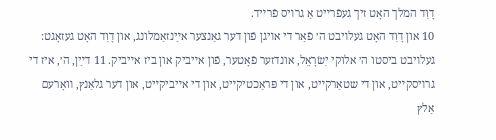דָוִד המלך האָט זיך געפֿרײט אַ גרױס פֿרײד.
10 און דָוִד האָט געלױבט ה׳ פֿאַר די אױגן פֿון דער גאַנצער אײַנזאַמלונג, און דָוִד האָט געזאָגט: געלױבט ביסטו ה׳ אלוקי יִשׂרָאֵל, אונדזער פֿאָטער, פֿון אײביק און ביז אײביק. 11 דײַן, ה׳, איז די גרױסקײט, און די שטאַרקײט, און די פּראַכטיקײט, און די אײביקײט, און דער גלאַנץ, װאָרעם אַלץ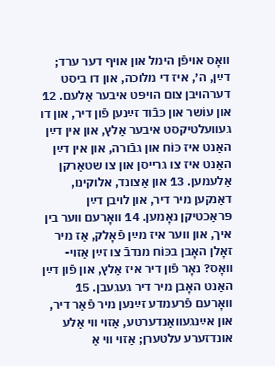װאָס אױפֿן הימל און אױף דער ערד; דײַן, ה׳, איז די מלוכה, און דו ביסט דערהױבן צום הױפּט איבער אַלעם. 12 און עוֹשר און כּבֿוד זײַנען פֿון דיר, און דו געװעלטיקסט איבער אַלץ, און אין דײַן האַנט איז כּוֹח און גבֿורה, און אין דײַן האַנט איז צו גרײסן און צו שטאַרקן אַלעמען. 13 און אַצונד, אלוקינו, דאַנקען מיר דיר, און לױבן דײַן פּראַכטיקן נאָמען. 14 װאָרעם װער בין איך, און װער איז מײַן פֿאָלק, אַז מיר זאָלן האָבן בכּוֹח מנדבֿ צו זײַן אַזױ-װאָס? נאָר פֿון דיר איז אַלץ, און פֿון דײַן האַנט האָבן מיר דיר געגעבן. 15 װאָרעם פֿרעמדע זײַנען מיר פֿאַר דיר, און אײַנגעװאַנדערטע, אַזױ װי אַלע אונדזערע עלטערן; אַזױ װי אַ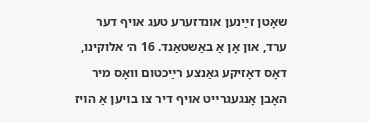שאָטן זײַנען אונדזערע טעג אױף דער ערד, און אָן אַ באַשטאַנד. 16 ה׳ אלוקינו, דאָס דאָזיקע גאַנצע רײַכטום װאָס מיר האָבן אָנגעגרײט אױף דיר צו בױען אַ הױז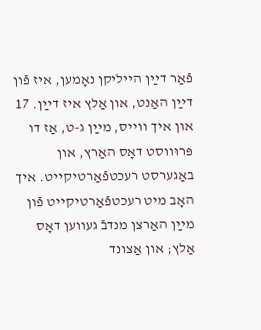פֿאַר דײַן הײליקן נאָמען, איז פֿון דײַן האַנט, און אַלץ איז דײַן. 17 און איך װײס, מײַן ג-ט, אַז דו פּרוּװסט דאָס האַרץ, און באַגערסט רעכטפֿאַרטיקײט. איך האָב מיט רעכטפֿאַרטיקײט פֿון מײַן האַרצן מנדבֿ געװען דאָס אַלץ; און אַצונד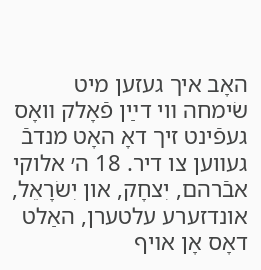האָב איך געזען מיט שׂימחה װי דײַן פֿאָלק װאָס געפֿינט זיך דאָ האָט מנדבֿ געװען צו דיר. 18 ה׳ אלוקי אבֿרהם, יִצחָק, און יִשׂרָאֵל, אונדזערע עלטערן, האַלט דאָס אָן אױף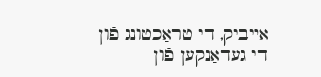אײביק, די טראַכטונג פֿון די געדאַנקען פֿון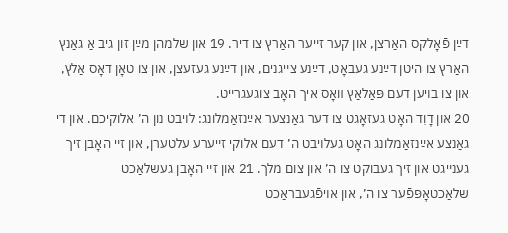דײַן פֿאָלקס האַרצן, און קער זײער האַרץ צו דיר. 19 און שלמהן מײַן זון גיב אַ גאַנץ האַרץ צו היטן דײַנע געבאָט, דײַנע צײגנים, און דײַנע געזעצן, און צו טאָן דאָס אַלץ, און צו בױען דעם פּאַלאַץ װאָס איך האָב צוגעגרײט.
20 און דָוִד האָט געזאָגט צו דער גאַנצער אײַנזאַמלונג: לױבט נון ה׳ אלוקיכם. און די גאַנצע אײַנזאַמלונג האָט געלױבט ה׳ דעם אלוקי זײערע עלטערן, און זײ האָבן זיך גענײגט און זיך געבוקט צו ה׳ און צום מלך. 21 און זײ האָבן געשלאַכט שלאַכטאָפּפֿער צו ה׳, און אױפֿגעבראַכט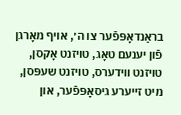בראַנדאָפּפֿער צו ה׳, אױף מאָרגן פֿון יענעם טאָג, טױזנט אָקסן, טױזנט װידערס, טױזנט שעפּסן, מיט זײערע גיסאָפּפֿער, און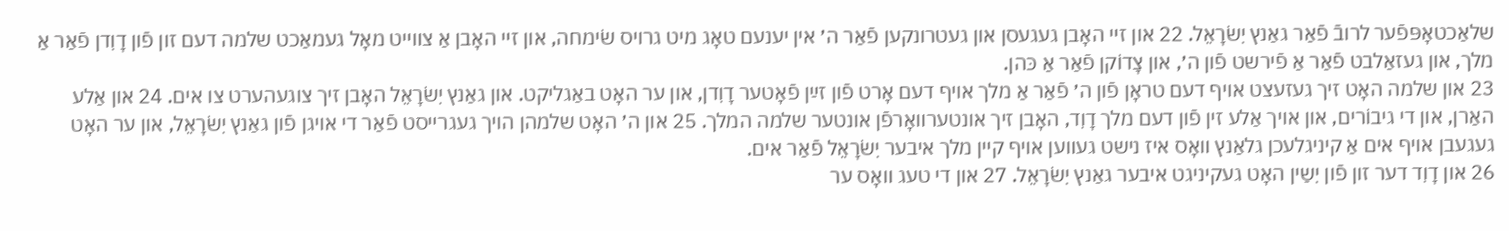שלאַכטאָפּפֿער לרובֿ פֿאַר גאַנץ יִשׂרָאֵל. 22 און זײ האָבן געגעסן און געטרונקען פֿאַר ה׳ אין יענעם טאָג מיט גרױס שׂימחה, און זײ האָבן אַ צװײט מאָל געמאַכט שלמה דעם זון פֿון דָוִדן פֿאַר אַ מלך, און געזאַלבט פֿאַר אַ פֿירשט פֿון ה׳, און צָדוֹקן פֿאַר אַ כּהן.
23 און שלמה האָט זיך געזעצט אױף דעם טראָן פֿון ה׳ פֿאַר אַ מלך אױף דעם אָרט פֿון זײַן פֿאָטער דָוִדן, און ער האָט באַגליקט. און גאַנץ יִשׂרָאֵל האָבן זיך צוגעהערט צו אים. 24 און אַלע האַרן, און די גיבוֹרים, און אױך אַלע זין פֿון דעם מלך דָוִד, האָבן זיך אונטערװאָרפֿן אונטער שלמה המלך. 25 און ה׳ האָט שלמהן הױך געגרײסט פֿאַר די אױגן פֿון גאַנץ יִשׂרָאֵל, און ער האָט געגעבן אױף אים אַ קיניגלעכן גלאַנץ װאָס איז נישט געװען אױף קײן מלך איבער יִשׂרָאֵל פֿאַר אים.
26 און דָוִד דער זון פֿון יִשַין האָט געקיניגט איבער גאַנץ יִשׂרָאֵל. 27 און די טעג װאָס ער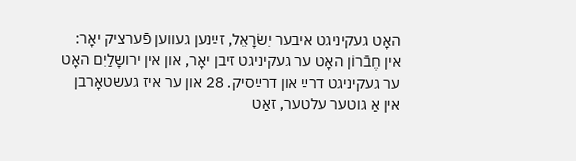האָט געקיניגט איבער יִשׂרָאֵל, זײַנען געװען פֿערציק יאָר: אין חֶבֿרוֹן האָט ער געקיניגט זיבן יאָר, און אין ירושָלַיִם האָט ער געקיניגט דרײַ און דרײַסיק. 28 און ער איז געשטאָרבן אין אַ גוטער עלטער, זאַט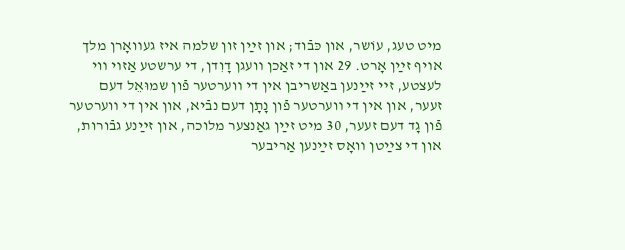מיט טעג, עוֹשר, און כּבֿוד; און זײַן זון שלמה איז געװאָרן מלך אױף זײַן אָרט. 29 און די זאַכן װעגן דָוִדן, די ערשטע אַזױ װי לעצטע, זײ זײַנען באַשריבן אין די װערטער פֿון שמוּאֵל דעם זעער, און אין די װערטער פֿון נָתָן דעם נבֿיא, און אין די װערטער פֿון גָד דעם זעער, 30 מיט זײַן גאַנצער מלוכה, און זײַנע גבֿורות, און די צײַטן װאָס זײַנען אַריבער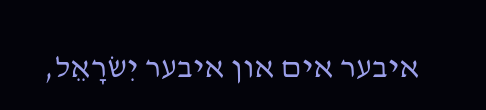איבער אים און איבער יִשׂרָאֵל,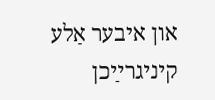און איבער אַלע קיניגרײַכן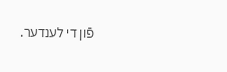פֿון די לענדער.